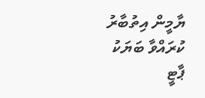ޔާމީން އިތުބާރު ކުރައްވާ ބަޔަކު ޕާޓީ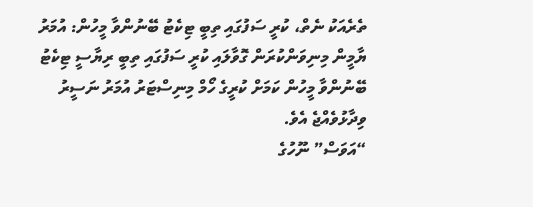ތެރެއަކު ނެތް، ކުރީ ސަފުގައި ތިބީ ޓިކެޓު ބޭނުންވާ މީހުން: އުމަރު
ޔާމީން މިނިވަންކުރަން ގޮވާލައި ކުރީ ސަފުގައި ތިބީ ރިޔާސީ ޓިކެޓު ބޭނުންވާ މީހުން ކަމަށް ކުރީގެ ހޯމް މިނިސްޓަރު އުމަރު ނަސީރު ވިދާޅުވެއްޖެ އެވެ.
“އަވަސް” ނޫހުގެ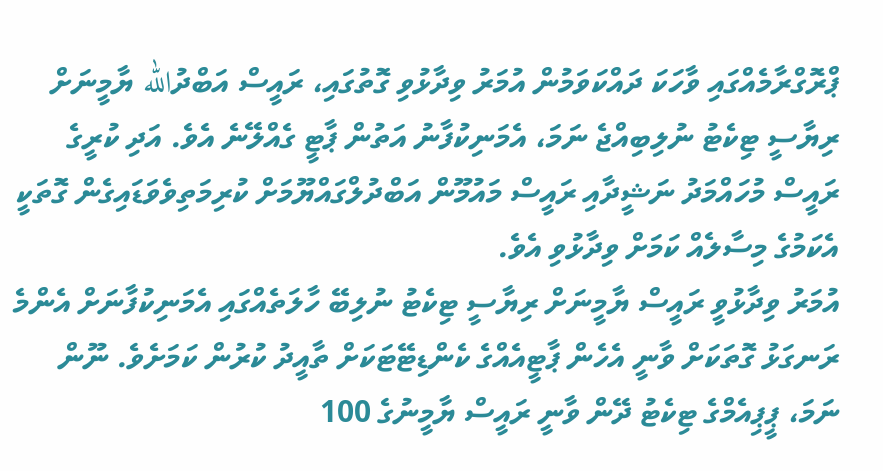ޕްރޮގްރާމެއްގައި ވާހަކަ ދައްކަވަމުން އުމަރު ވިދާޅުވި ގޮތުގައި، ރައީސް އަބްދުالله ޔާމީނަށް ރިޔާސީ ޓިކެޓު ނުލިބިއްޖެ ނަމަ، އެމަނިކުފާނު އަތުން ޕާޓީ ގެއްލޭނެ އެވެ. އަދި ކުރީގެ ރައީސް މުހައްމަދު ނަޝީދާއި ރައީސް މައުމޫން އަބްދުލްގައްޔޫމަށް ކުރިމަތިވެވަޑައިގެން ގޮތަކީ އެކަމުގެ މިސާލެއް ކަމަށް ވިދާޅުވި އެވެ.
އުމަރު ވިދާޅުވީ ރައީސް ޔާމީނަށް ރިޔާސީ ޓިކެޓު ނުލިބޭ ހާލަތެއްގައި އެމަނިކުފާނަށް އެންމެ ރަނގަޅު ގޮތަކަށް ވާނީ އެހެން ޕާޓީއެއްގެ ކެންޑިޓޭޓަކަށް ތާއީދު ކުރުން ކަމަށެވެ. ނޫން ނަމަ، ޕީޕިއެމްގެ ޓިކެޓު ދޭން ވާނީ ރައީސް ޔާމީނުގެ 100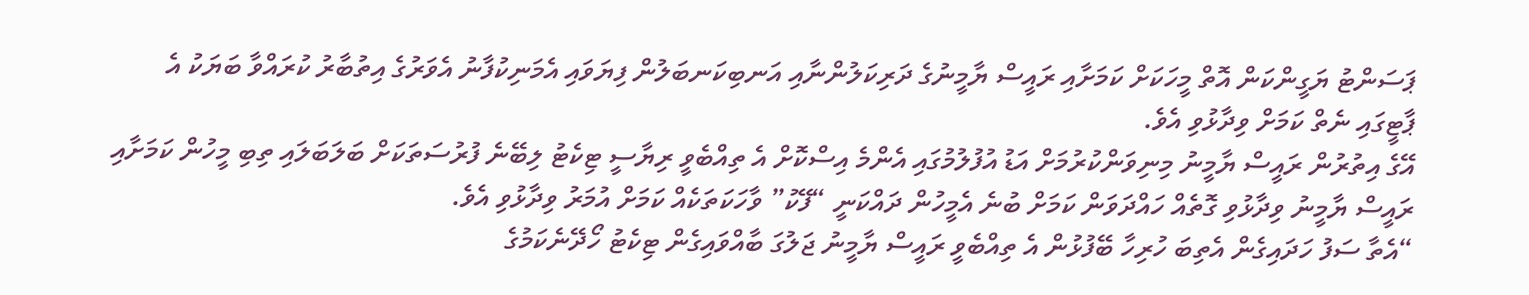ޕަސަންޓު ޔަގީންކަން އޮތް މީހަކަށް ކަމަށާއި ރައީސް ޔާމީނުގެ ދަރިކަލުންނާއި އަނބިކަނބަލުން ފިޔަވައި އެމަނިކުފާނު އެވަރުގެ އިތުބާރު ކުރައްވާ ބަޔަކު އެ ޕާޓީގައި ނެތް ކަމަށް ވިދާޅުވި އެވެ.
އޭގެ އިތުރުން ރައީސް ޔާމީނު މިނިވަންކުރުމަށް އަޑު އުފުލުމުގައި އެންމެ އިސްކޮށް އެ ތިއްބެވީ ރިޔާސީ ޓިކެޓު ލިބޭނެ ފުރުސަތަކަށް ބަލަބަލައި ތިބި މީހުން ކަމަށާއި ރައީސް ޔާމީނު ވިދާޅުވި ގޮތެއް ހައްދަވަން ކަމަށް ބުނެ އެމީހުން ދައްކަނީ “ފޭކު” ވާހަކަތަކެއް ކަމަށް އުމަރު ވިދާޅުވި އެވެ.
“އެތާ ސަފު ހަދައިގެން އެތިބަ ހުރިހާ ބޭފުޅުން އެ ތިއްބެވީ ރައީސް ޔާމީނު ޖަލުގަ ބާއްވައިގެން ޓިކެޓު ހޯދޭނެކަމުގެ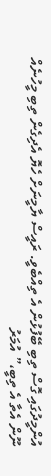އުންމީދުގައި ގޮސް ތިބި ބޭފުޅުން އެ ތިއްބެވީ. ރައީސް ޔާމީނަށް ހެޔޮ އެދިގެން ތިބި މީހުނެއް ނޫން އެތާ އެ ތިބީ،” އުމަރު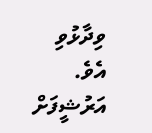ވިދާޅުވި އެވެ.
އަރުޝީފަށް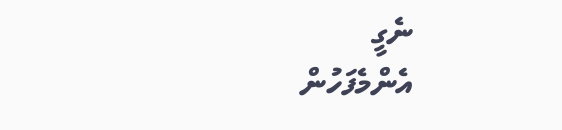ނެގީ
އެންމެފަހުން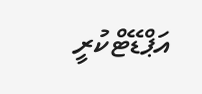އަޕްޑޭޓްކުރީ